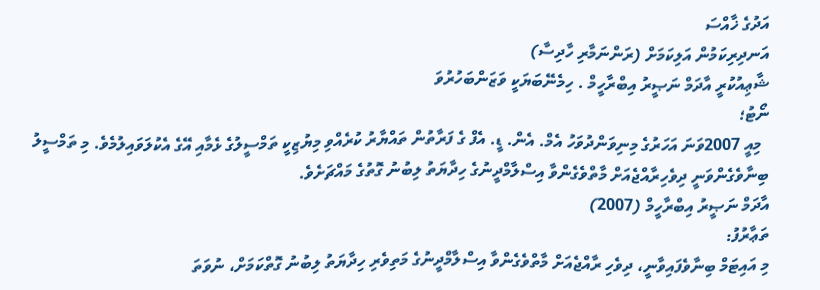އަދުގެ ޚާއްސަ
އަނދިރިކަމުން އަލިކަމަށް (ރަންނަމާރި ހާދިސާ)
ޝާޢިއުކުރީ އާދަމް ނަޞީރު އިބްރާހީމް . ހިމެނޭބަޔަކީ ވަޒަންބަހުރުވަ
ނޯޓު؛
  މިއީ 2007ވަނަ އަހަރުގެ މިނިވަންދުވަހު އެމް. އެން. ޑީ. އެފް ގެ ފަރާތުން ތައްޔާރު ކުރެއްވި މިޔުޒިކީ ތަމްސީލުގެ ޅެމާއި އޭގެ އެކުލަވައިލުމެވެ. މި ތަމްސީލު ބިނާވެގެންވަނީ ދިވެހިރާއްޖެއަށް މާތްވެގެންވާ އިސްލާމްދީނުގެ ހިދާޔަތު ލިބުނު ގޮތުގެ މައްޗަށެވެ.
އާދަމް ނަޞީރު އިބްރާހީމް (2007)
ތަޢާރުފު:
މި އައިޓަމް ބިނާވެފައިވާނީ، ދިވެހި ރާއްޖެއަށް މާތްވެގެންވާ އިސްލާމްދީނުގެ މަތިވެރި ހިދާޔަތު ލިބުނު ގޮތްކަމަށް، ނުވަތަ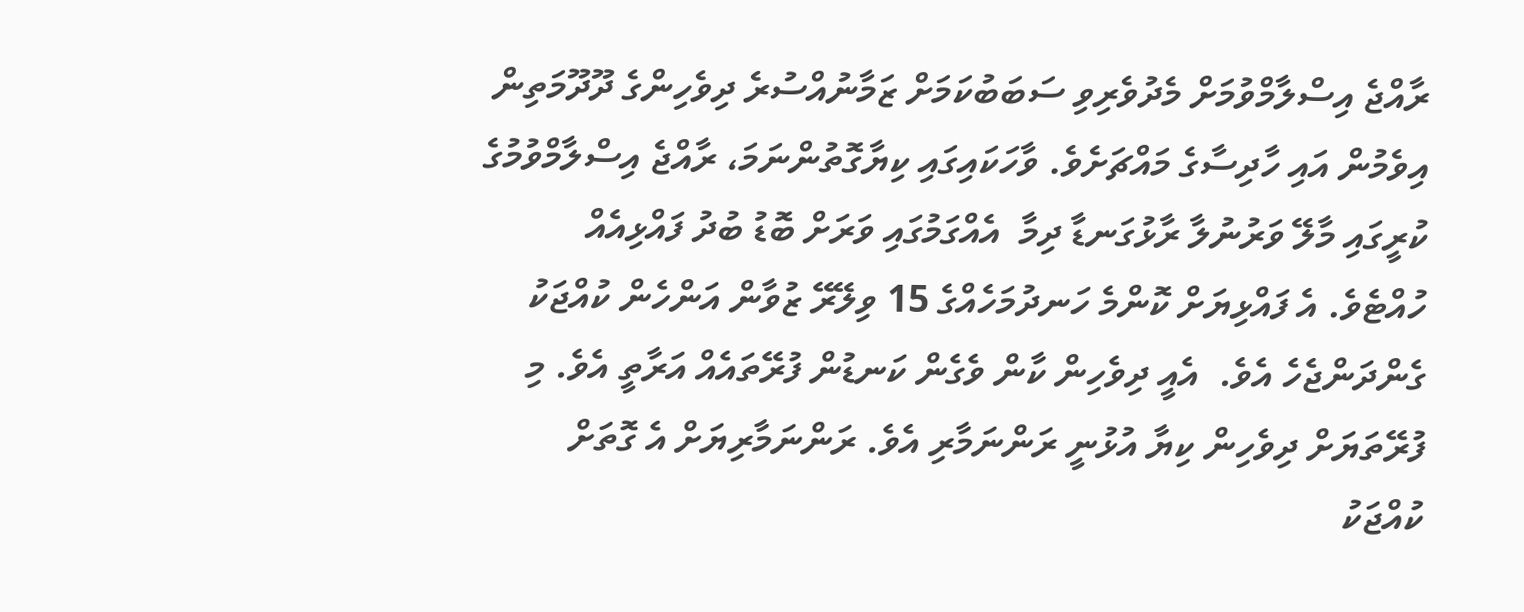ރާއްޖެ އިސްލާމްވުމަށް މެދުވެރިވި ސަބަބުކަމަށް ޒަމާނުއްސުރެ ދިވެހިންގެ ދޫދޫމަތިން އިވެމުން އައި ހާދިސާގެ މައްޗަށެވެ. ވާހަކައިގައި ކިޔާގޮތުންނަމަ، ރާއްޖެ އިސްލާމްވުމުގެ ކުރީގައި މާލޭ ވަރުނުލާ ރާޅުގަނޑާ ދިމާ  އެއްގަމުގައި ވަރަށް ބޮޑު ބުދު ފައްޅިއެއް ހުއްޓެވެ. އެ ފައްޅިޔަށް ކޮންމެ ހަނދުމަހެއްގެ 15 ވިލޭރޭ ޒުވާން އަންހެން ކުއްޖަކު ގެންދަންޖެހެ އެވެ.  އެއީ ދިވެހިން ކާން ވެގެން ކަނޑުން ފުރޭތައެއް އަރާތީ އެވެ. މި ފުރޭތަޔަށް ދިވެހިން ކިޔާ އުޅުނީ ރަންނަމާރި އެވެ. ރަންނަމާރިޔަށް އެ ގޮތަށް ކުއްޖަކު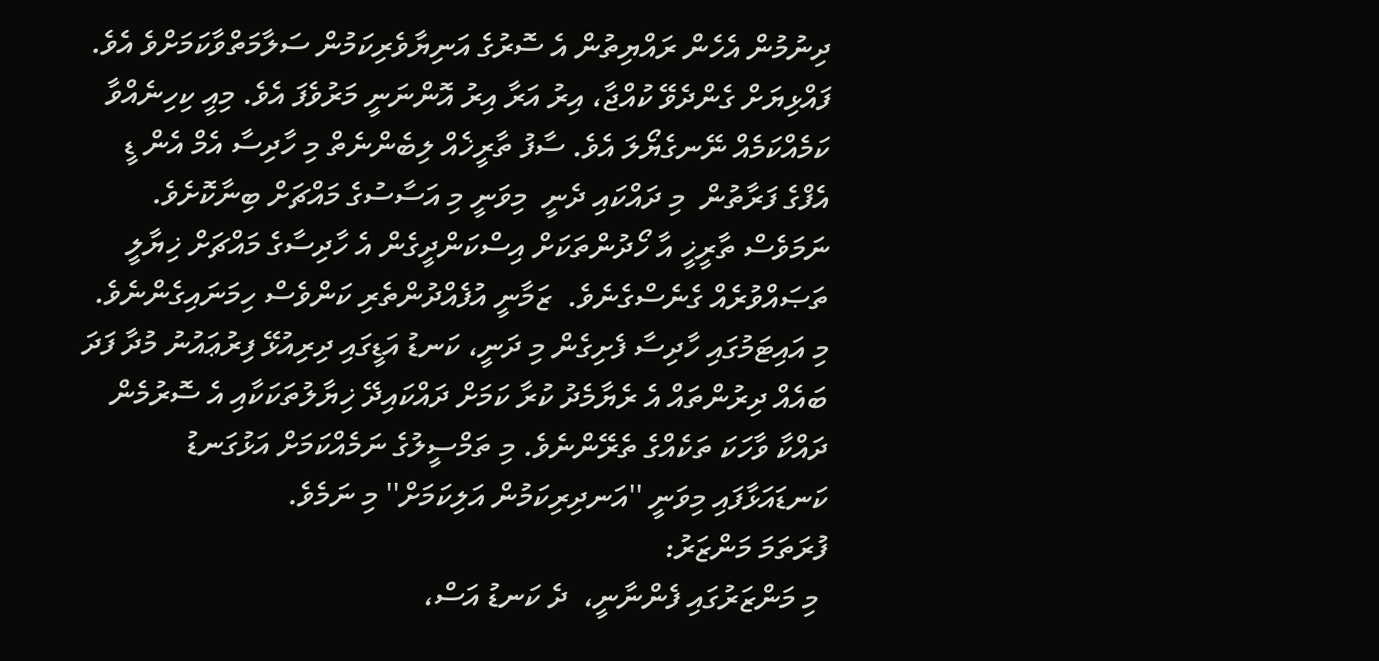ދިނުމުން އެހެން ރައްޔިތުން އެ ސޮރުގެ އަނިޔާވެރިކަމުން ސަލާމަތްވާކަމަށްވެ އެވެ. ފައްޅިޔަށް ގެންދެވޭ ކުއްޖާ، އިރު އަރާ އިރު އޮންނަނީ މަރުވެފަ އެވެ. މިއީ ކިހިނެއްވާ ކަމެއްކަމެއް ނޭނގެޔޯލަ އެވެ. ސާފު ތާރީޚެއް ލިބެންނެތް މި ހާދިސާ އެމް އެން ޑީ އެފްގެ ފަރާތުން  މި ދައްކައި ދެނީ  މިވަނީ މި އަސާސުގެ މައްޗަށް ބިނާކޮށެވެ.  ނަމަވެސް ތާރީޚީ އާ ހޯދުންތަކަށް އިސްކަންދީގެން އެ ހާދިސާގެ މައްޗަށް ޚިޔާލީ ތަޞައްވުރެއް ގެނެސްގެނެވެ.  ޒަމާނީ އުފެއްދުންތެރި ކަންވެސް ހިމަނައިގެންނެވެ. މި އައިޓަމުގައި ހާދިސާ ފެށިގެން މި ދަނީ، ކަނޑު އަޑީގައި ދިރިއުޅޭ ފިރުޢައުނު މުދާ ފަދަ ބައެއް ދިރުންތައް އެ ރެޔާމެދު ކުރާ ކަމަށް ދައްކައިދޭ ޚިޔާލުތަކަކާއި އެ ސޮރުމެން ދައްކާ ވާހަކަ ތަކެއްގެ ތެރޭންނެވެ. މި ތަމްސީލުގެ ނަމެއްކަމަށް އަޅުގަނޑު ކަނޑައަޅާފައި މިވަނީ ''އަނދިރިކަމުން އަލިކަމަށް'' މި ނަމެވެ.
ފުރަތަމަ މަންޒަރު:
 މި މަންޒަރުގައި ފެންނާނީ،  ދެ ކަނޑު އަސް،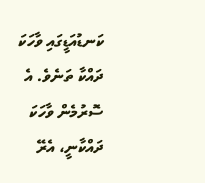ކަނޑުއަޑީގައި ވާހަކަ ދައްކާ ތަނެވެ. އެ ސޮރުމެން ވާހަކަ ދައްކާނީ، އެރޭ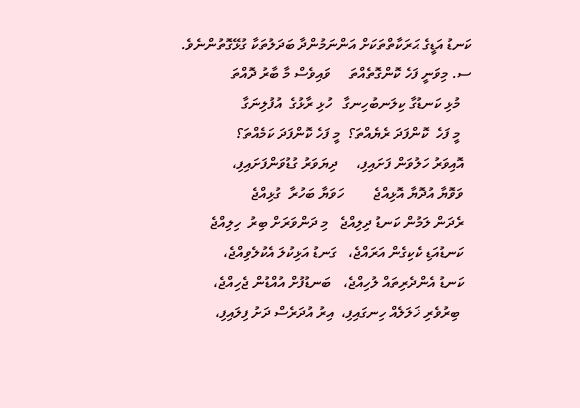ކަނޑު އަޑީގެ ޙަރަކާތްތަކަށް އަންނަމުންދާ ބަދަލުތަކާ ގުޅޭގޮތުންނެވެ.
ސ. މިވަނީ ފަހެ ކޮންގޮތެއްތަ     ވައިވެސް މާ ބާރު ދޮއްތަ
   މުޅި ކަނޑުގާ ކިލަނބުހިނގާ   ހުޅި ރާޅުގެ  އުފުލިނަގާ
   މީ ފަހެ  ކޮންފަދަ ރެޔެއްތަ؟  މީ ފަހެ ކޮންފަދަ ކަމެއްތަ؟
  އޮއިވަރު ހަލުވަން ފަށައިފި،     ދިޔަވަރު ގުޑުވަންފަށައިފި،
  ވަވޮޔާ އުދޮޔާ އޮޅިއްޖެ        ހަވަޔާ ބަހުރާ  ގުޅިއްޖެ
  ރެދަން ލަމުން ކަނޑު ދިލިއްޖެ   މި ދަންވަރަށް ބިރު  ހިލިއްޖެ
  ކަނޑުއަޑި ކެކިގެން އަރައްޖެ،   ގަނޑު އަޅިކުލަ އެކުލެވިއްޖެ،
  ކަނޑު އެންދެރިތައް ލުހިއްޖެ،   ބަނޑުފުށް އުއްޑުން ޖެހިއްޖެ،
   ބިރުވެރި ޚަލަލެއް ހިނގައިފި،  އިރު އުދަރެސް ދަށު ފިލައިފި،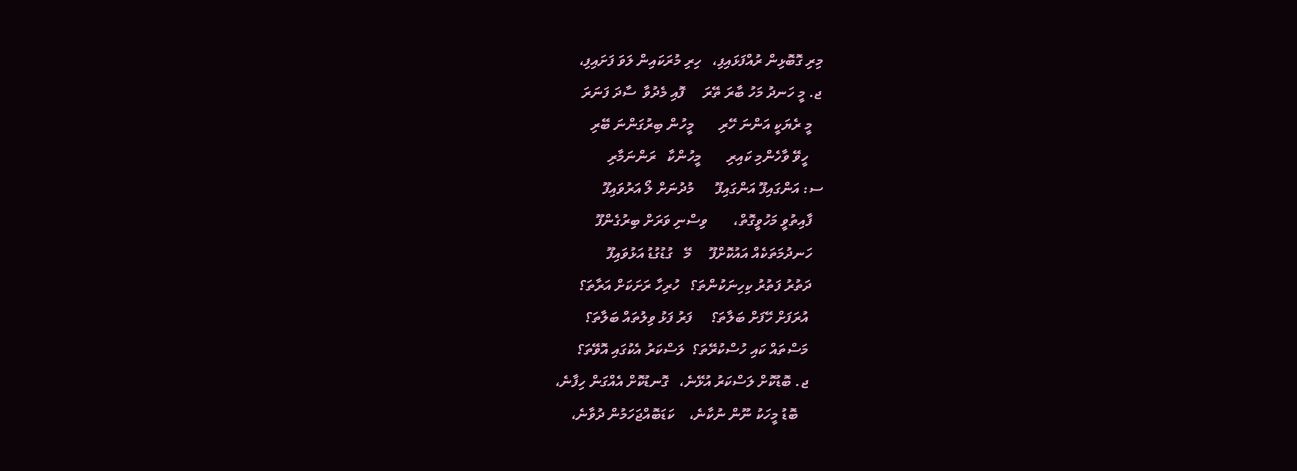މިރި ގޮބޮޅިން ރުއްފަޅައިފި،   ހިރި މުރަކައިން ލަވަ ފަށައިފި،
ޖ. މީ ހަނދު މަހު ބާރަ ތޭރަ     ފޮއި މެދުވާ  ސާދަ ފަނަރަ
   މީ ރެޔަކީ އަންނަ ހޭރި       މީހުން ބިރުގަންނަ ބޭރި
    ހީވޭ ވާހެންމި ކައިރި       މީހުންކާ   ރަންނަމާރި
ސ: އަންގައިފޫ އަންގައިފޫ      މުދުނަށް ލޯ އަރުވައިފޫ
   ފާއިތުވީ މަހުވީގޮތް،       ވިސްނި ވަރަށް ބިރުގެންފޫ
   ހަނދުމަތަކެއް އައުކޮށްފޫ     މޭ   ގުޑުގުޑު އަޅުވައިފޫ
   ދަތުރު ފަތުރު ކިހިނަކުންތަ؟   ހުރިހާ ރަށަކަށް އަރާތަ؟
    އުރަފަށް ހޭފަށް ބަލާތަ؟     ފަރު ފަޅު ވިލުތައް ބަލާތަ؟
    މަސްތައް ކައި ހުސްކުރޭތަ؟  ލަސްކަރު އެކުގައި އޮވޭތަ؟
    ޖ. ބޮޑުކޮށް ލަސްކަރު އުޅޭނެ،   ގޮނޑުކޮށް އެއްގަން ހިފާނެ،
       ބޮޑު މީހަކު ނޫން ނުކާނެ،    ކަޑަބޮއްޖަހަމުން ދުވާނެ،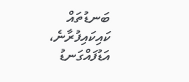ބަނޑުތައް ކައިކައިފުރާނެ،    އަޑުފައްގަނޑު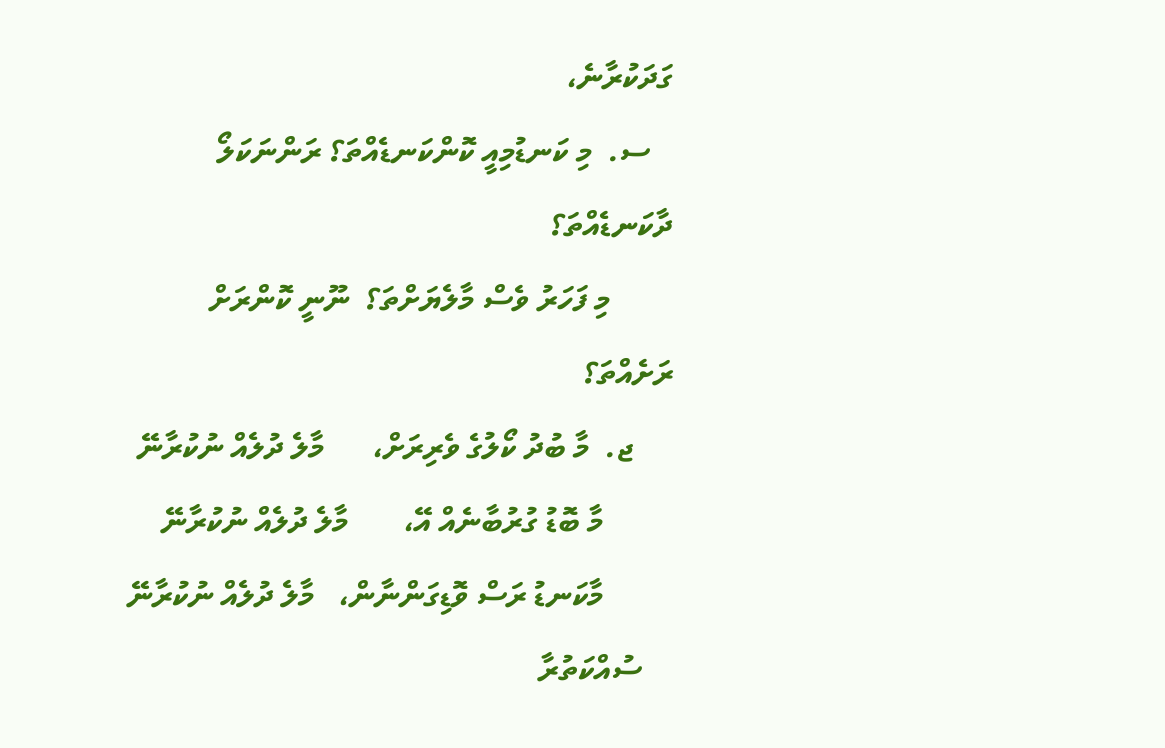ގަދަކުރާނެ،
   ސ.  މި ކަނޑުމިއީ ކޮންކަނޑެއްތަ؟ ރަންނަކަލޯ ދާކަނޑެއްތަ؟
        މި ފަހަރު ވެސް މާލެޔަށްތަ؟  ނޫނީ ކޮންރަށް ރަށެއްތަ؟
     ޖ.  މާ ބުދު ކޯލުގެ ވެރިރަށް،      މާލެ ދުލެއް ނުކުރާނޭ
         މާ ބޮޑު ގުރުބާނެއް އޭ،       މާލެ ދުލެއް ނުކުރާނޭ
         މާކަނޑު ރަސް ވޮޑިގަންނާން،   މާލެ ދުލެއް ނުކުރާނޭ
    ސުއްކަތުރާ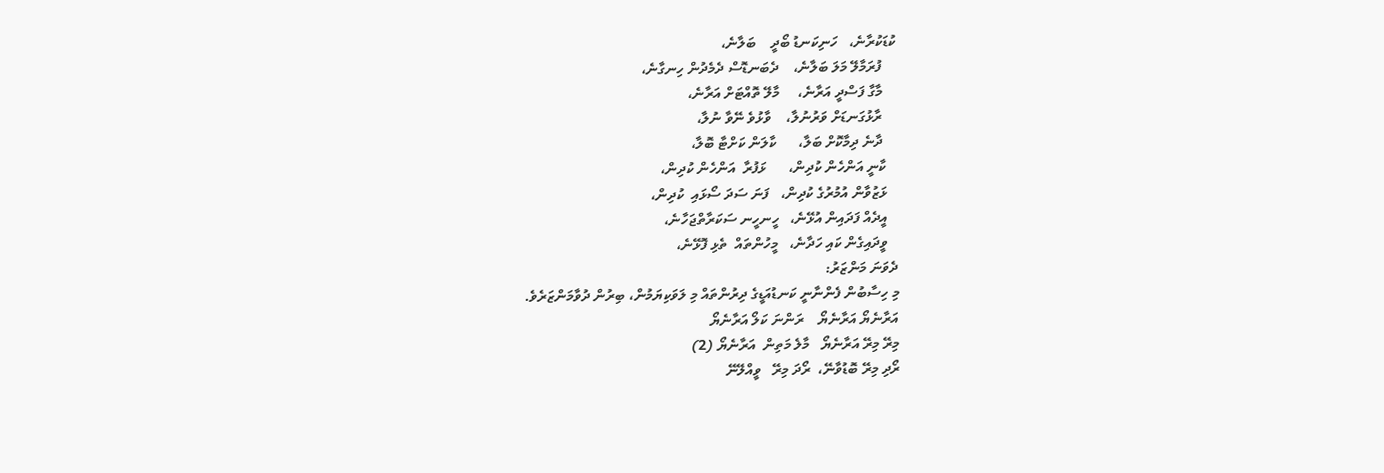ކުޑަކުރާނެ،   ހަނިކަނޑު ބޯދީ    ބަލާނެ،
    ފުރަމާލޭ މަލަ ބަލާނެ،    ދެބަނޑޮސް ދެމެދުން ހިނގާނެ،
    މާގާ ފަސްދީ އަރާނެ،     މާލޭ ތޮއްޓަށް އަރާނެ،
    ރާޅުގަނޑަށް ވަރުނުލާ،    ވާޅުވެ ނޭވާ ނުލާ،
    ދާނެ ދިމާކޮށް ބަލާ،      ކާލަން ކަށްޓާ ބޮލާ،
   ކާނީ އަންހެން ކުދިން،      ޅަފުރާ  އަންހެން ކުދިން،
   ޅަޒުވާން އުމުރުގެ ކުދިން،   ފަނަ ސަދަ ސޯޅައި  ކުދިން،
   އީދެއް ފަދައިން އުޅޭނެ،   ހީނހީނ ސަކަރާތްޖަހާނެ،
   ވީދައިގެން ކައި ހަދާނެ،   މީހުންތައް  ތެޅި ފޮޅޭނެ،
ދެވަނަ މަންޒަރު:
މި ހިސާބުން ފެންނާނީ ކަނޑުއަޑީގެ ދިރުންތައް މި ލަވަކިޔަމުން، ބިރުން ދުވާމަންޒަރެވެ.
އަރާނެޔޯ އަރާނެޔޯ    ރަންނަ ކަލޯ އަރާނެޔޯ
މިރޭ މިރޭ އަރާނެޔޯ   މާލެ މަތިން  އަރާނެޔޯ (2)
ރޯދި މިރޭ ބޮޑުވާނޭ،  ރޯދަ މިރޭ   ވީއްލޭނޭ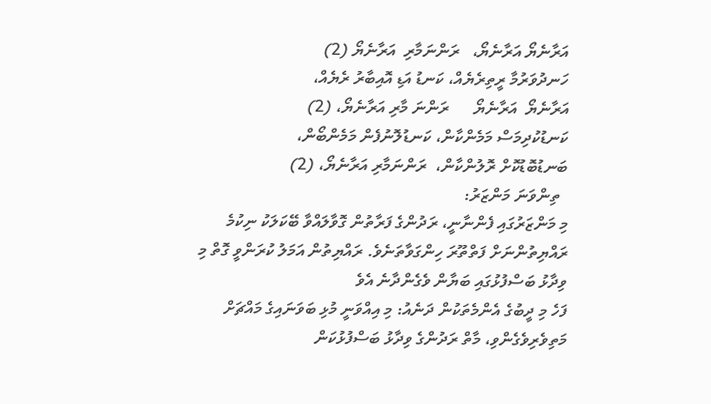އަރާނެޔޯ އަރާނެޔޯ،   ރަންނަމާރި  އަރާނެޔޯ (2)
ހަނދުވަރުމާ ރީތިރެޔެއް، ކަނޑު އަޑި އޮއިބާރު ރެޔެއް،
އަރާނެޔޯ  އަރާނެޔޯ      ރަންނަ މާރި އަރާނެޔޯ، (2)
ކަނޑުކުދިމަސް މަމެންކާން، ކަނޑުލޮނުފެން މަމެންބޯން،
ބަނޑުބޮޑުކޮށް ރޮލުންކާން،  ރަންނަމާރި އަރާނެޔޯ، (2)
  ތިންވަނަ މަންޒަރު:
މި މަންޒަރުގައި ފެންނާނީ، ރަދުންގެ ފަރާތުން ގޮވާލައްވާ ބޭކަލަކު ނިކުމެ ރައްޔިތުންނަށް ފަތްތޫރަ ހިންގަވާތަނެވެ. ރައްޔިތުން އަމަލު ކުރަންވީ ގޮތް މި ވިދާޅު ބަސްފުޅުގައި ބަޔާން ވެގެންދާނެ އެވެ
ފަހެ މި ދީބުގެ އެންމެތަކުން ދަނެއު: މި އިއްވަނީ މުޅި ބަވަނައިގެ މައްޗަށް މަތިވެރިވެގެންވި، މާތް ރަދުންގެ ވިދާޅު ބަސްފުޅުކަން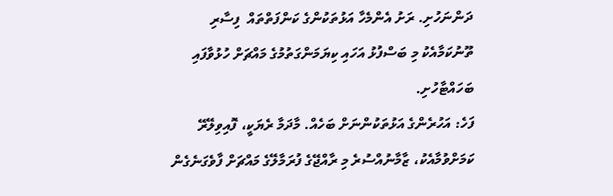ދަންނަހުށި. ރަށު އެންމެހާ އަޅުތަކުންގެ ކަންފަތްތައް  ފިސާރި ތޫނުކަމާއެކު މި ބަސްފުޅު އަހައި ކިޔަމަންގަތުމުގެ މައްޗަށް ހުޅުވާފައި ބަހައްޓާހުށި.
ފަހެ: އަހުރެންގެ އަޅުތަކުންނަށް ބަހެއް. މާދަމާ ރެޔަކީ، ފޮއިވިލޭރޭ  ކަމަށްވުމާއެކު، ޒާމާނުއްސުރެ މި ރާއްޖޭގެ ފުރަމާލޭގެ މައްޗަށް ފާވެގަނެގެން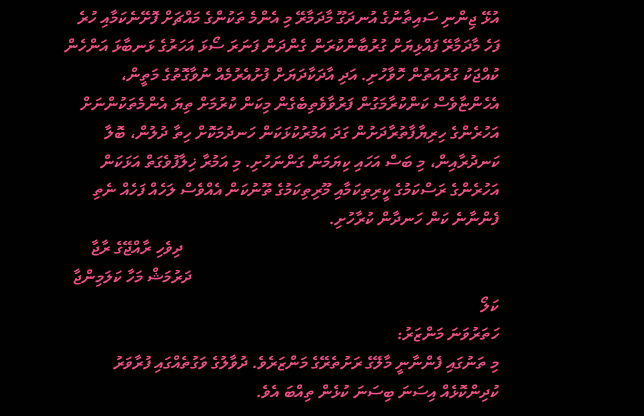އުޅޭ ޖިންނި ސައިތާނުގެ އުނދަގޫ މާދަމާރޭ މި އެންމެ ތަކުންގެ މައްޗަށް ފޮށޭނެކަމާއި ހުރެ ފަހެ މާދަމާރޭ ފައްޅިޔަށް ގުރުބާންކުރަން ގެންދަން ފަނަރަ ސޯޅަ އަހަރުގެ ޅަނބާޅަ އަންހެން ކުއްޖަކު ގުރުއަތުން ހޮވާހުށި. އަދި އާދަކާދަޔަށް ފުށުއެރުމެއް ނުވާގޮތުގެ މަތީން، އެހެންޏާވެސް ކަންކުރާމަގުން ފަރުވާވެތިބެގެން މިކަން ކުރުމަށް ތިޔަ އެންމެތަކުންނަށް އަހުރެންގެ ހިރިޔާފާތުރާދަށުން ގަދަ އަމުރުކުޅަކަން ހަނދުމަކޮށް ހިތާ ދުލުން، ބޮލާ ކަނދުރާއިން، މި ބަސް އަހައި ކިޔަމަން ގަންނަހުށި. މި އަމުރާ ޚިލާފުވެގަތް އަޅަކަން އަހުރެންގެ ރަސްކަމުގެ ކީރިތިކަމާއި މޫރިތިކަމުގެ ތޫނުކަން އެއްވެސް ލަހެއް ފަހެއް ނެތި ފެންނާނެ ކަން ހަނދާން ކުރާހުށި.
                                                                            ދިވެހި ރާއްޖޭގެ ރާޖާ
                                                                          ދަރުމަޝް މަހާ ކަލަމިންޖާ ކަލޯ
ހަތަރުވަނަ މަންޒަރު:
މި ތަނުގައި ފެންނާނީ މާލޭގެ ރަށުތެރޭގެ މަންޒަރެވެ. ދުވާލުގެ ވަގުތެއްގައި ފުރާވަރު ކުދިންކޮޅެއް އިސަނަ ބިސަނަ ކުޅެން ތިއްބަ އެވެ.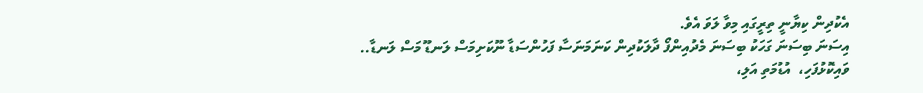އެކުދިން ކިޔާނީ ތިރީގައި މިވާ ލަވަ އެވެ.
އިސަނަ ބިސަނަ ގަހަކު ބިސަނަ މެދުއިންފޯ ދާލަކުދިން ކަނަމަނަސާ ފަހުންސަޑާ ނޫކަށިމަސް ލަނޑޫ މަސް ލަނޑާ..
ވައިކޮޅުފަހި،  އުޑުމަތި އަލި،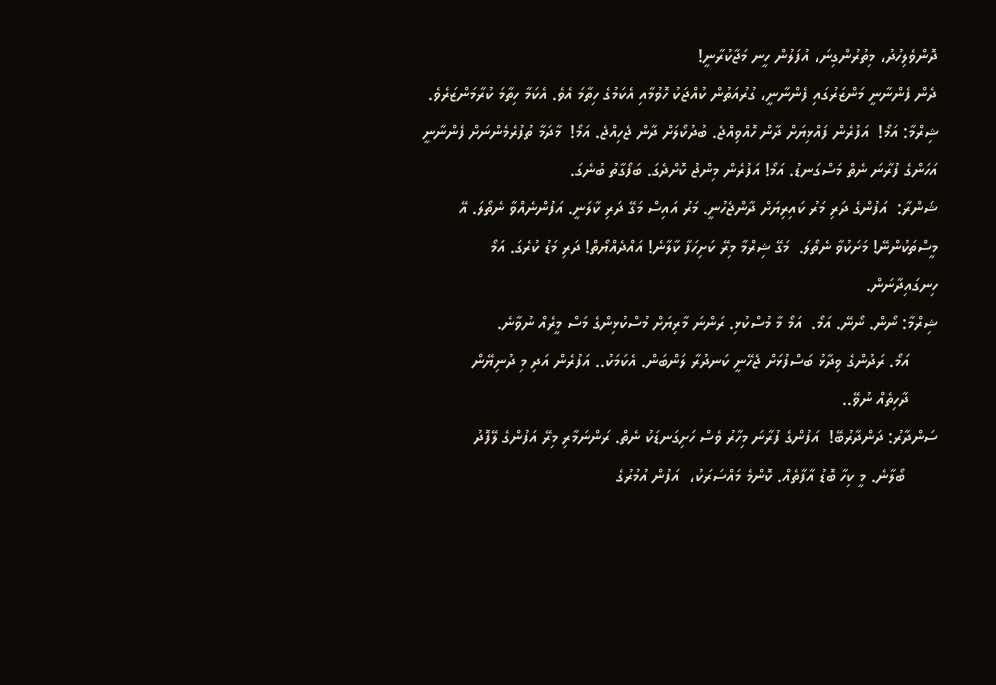ދޮންވެލިހުދު، މިތުރުންގިނަ، އުފަލުން ހީނ މަޖާކުރާނީ!
ދެން ފެންނާނީ މަންޒަރުގައި ފެންނާނީ، ގުރުއަތުން ކުއްޖަކު ހޮވުމާއި އެކަމުގެ ހިތާމަ އެވެ. އެކަމާ ހިތާމަ ކުރާމަންޒަރެވެ.
ޝިރްމާ: އަމޯ!  އަފުރެން ފައްޅިޔަށް ދާން ހޮއްވިއްޖެ. ބުދުކޯލަށް ދާން ޖެހިއްޖެ. އަމޯ!  މާދަމާ ތުފުރެމެންނަށް ފެންނާނީ އަހަންގެ ފުރާނަ ނެތް މަސްގަނޑު. އަމޯ! އަފުރެން މިންޖު ކޮށްދެގަ. ބަފޯގާތު ބުނެގަ.
ޝަންރާ:  އަފުންގެ ދަރި މަރު ކައިރިޔަށް ދާންޖެހުނީ. މަރު އައިސް މަގޭ ދަރި ކާލަނީ. އަފުންނެއްވާ ނެތޯލަ. އޭ މީސްތަކުންނޭ! މަށަކުވާ ނެތޯލަ.  މަގޭ ޝިރްމާ މިރޭ ކަށިހަފާ ކާލާނެ! އައްދެއްޔޯތް! ދަރި މަޑު ކުރެގަ. އަމޯ ހިނގައިދާނަން.
ޝިރްމާ: ނޯން. ނޯނޭ. އަމޯ.  އަމޯ މާ މުސްކުޅި. ރަންނަ މާރިޔަށް މުސްކުޅިންގެ މަސް މީރެއް ނުވާނެ.
      އަމޯ. ރަދުންގެ ވިދާޅު ބަސްފުޅަށް ޖެހޭނީ ކަނދުރާ ލަންބަން. އެކަމަކު.. އަފުރެން އަދި މި ދުނިޔޭން
      ދާހިތެއް ނުވޭ..
ސަންދާރު: ދަންދާރުބޭ!  އަފުންގެ ފުރާނަ މިހާރު ވެސް ހަށިގަނޑަކު ނެތް. ރަންނަމާރި މިރޭ އަފުންގެ ލޭފޮދު
       ބޯލާނެ. މީ ކިހާ ބޮޑު އާފާތެއް. ކޮންމެ މައްސަރަކު،  އަފުން އުމުރުގެ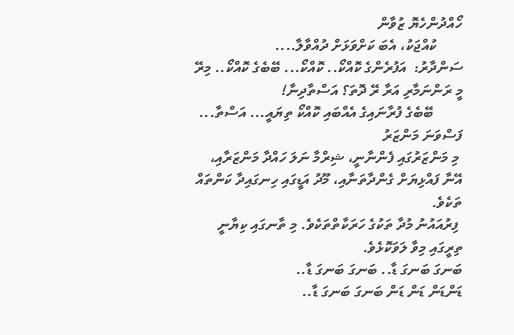ހޯއްދުންހެޔޮ ޒުވާން
       ކުއްޖަކު، އެބަ ކަށްވަޅަށް ދުއްވާލާ....
ސަންދާރު:  އަފުރެންގެ ކޮއްކޯ.. ކޮއްކޯ... ބޭބެގެ ކޮއްކޯ.. މިރޭ މީ ރަންނަމާރި އަރާ ރޭ ދޮތަ؟ އަސްތާދިނާ!
        ބޭބެގެ ފުރާނައިގެ އެއްބައި ކޮއްކޯ ތިޔައީ... އަސްތާ...
ފަސްވަނަ މަންޒަރު
 މި މަންޒަރުގައި ފެންނާނީ، ޝިރްމާ ނަލަ ހައްދާ މަންޒަރާއި، އޭނާ ފައްޅިޔަށް ގެންދާތަނާއި، މޫދު އަޑީގައި ހިނގައިދާ ކަންތައް ތަކެވެ.
 ފިރުއައުނު މުދާ ތަކުގެ ހަރަކާތްތަކެވެ. މި ތާނގައި ކިޔާނީ ތިރީގައި މިވާ ލަވަކޮޅެވެ.
ބަނގަ ބަނގަ ޑާ.. ބަނގަ ބަނގަ ޑާ..
ޑަންޑަން ޑަން ޑަން ބަނގަ ބަނގަ ޑާ..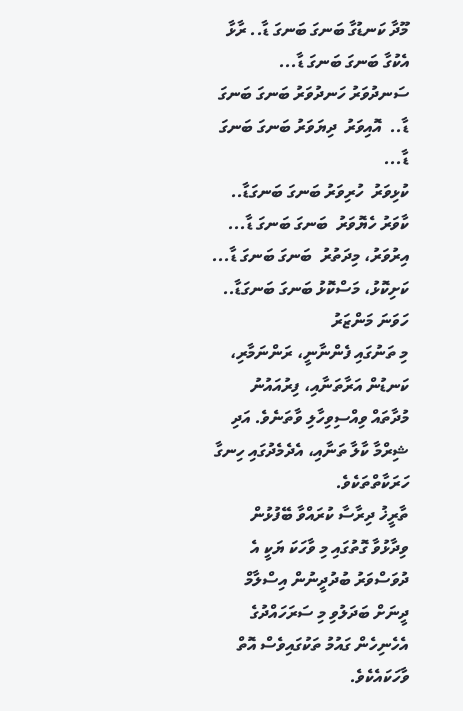މޫދާ ކަނޑުގާ ބަނގަ ބަނގަ ޑާ.. ރާޅާ އެކުގާ ބަނގަ ބަނގަ ޑާ...
ސަނދުވަރު ހަނދުވަރު ބަނގަ ބަނގަ ޑާ..  އޮއިވަރު  ދިޔަވަރު ބަނގަ ބަނގަ ޑާ...
ކުޅިވަރު  ހުރިވަރު ބަނގަ ބަނގަޑާ..     ކާވަރު ހެޔޮވަރު  ބަނގަ ބަނގަ ޑާ...
އިރުވަރު، މިދަތުރު  ބަނގަ ބަނގަ ޑާ...    ކަށިކޮޅު، މަސްކޮޅު ބަނގަ ބަނގަޑާ..
ހަވަނަ މަންޒަރު
މި ތަނުގައި ފެންނާނީ، ރަންނަމާރި، ކަނޑުން އަރާތަނާއި، ފިރުއައުނު މުދާތައް ވިއްސިވިހާލި ވާތަނެވެ. އަދި ޝިރްމާ ކާލާ ތަނާއި، އެދެމެދުގައި ހިނގާ ހަރަކާތްތަކެވެ.
ތާރީޚު ދިރާސާ ކުރައްވާ ބޭފުޅުން ވިދާޅުވާ ގޮތުގައި މި ވާހަކަ ޔަކީ އެ ދުވަސްވަރު ބުދުދީނުން އިސްލާމް ދީނަށް ބަދަލުވި މި ސަރަހައްދުގެ އެހެނިހެން ގައުމު ތަކުގައިވެސް އޮތް ވާހަކައެކެވެ.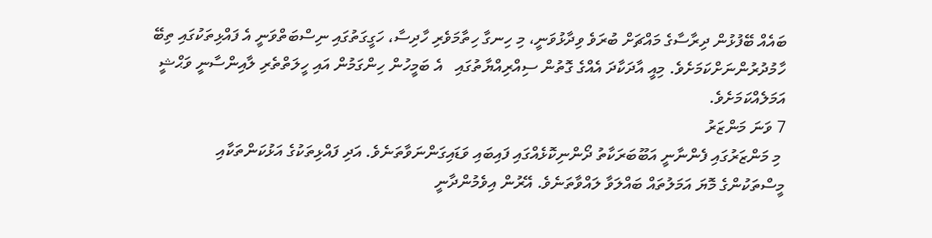ބައެއް ބޭފުޅުން ދިރާސާގެ މައްޗަށް ބުރަވެ ވިދާޅުވަނީ، މި ހިނގާ ހިތާމަވެރި ހާދިސާ، ހަގީގަތުގައި ނިސްބަތްވަނީ އެ ފައްޅިތަކުގައި ތިބޭ ހާމުދުރުންނަށްކަމަށެވެ. މިއީ އާދަކާދަ އެއްގެ ގޮތުން ސިއްރިއްޔާތުގައި   އެ ބަމީހުން ހިންގަމުން އައި ހީލަތްތެރި ލާއިންސާނީ ވަޙްޝީ އަމަލެއްކަމަށެވެ.
7 ވަނަ މަންޒަރު
 މި މަންޒަރުގައި ފެންނާނީ އަބޫބަރަކާތު ދޯންނިކޮޅެއްގައި ފައިބައި ވަޑައިގަންނަވާތަނެވެ. އަދި ފައްޅިތަކުގެ އަޅުކަންތަކާއި މީސްތަކުންގެ މޮޔަ އަމަލުތައް ބައްލަވާ ލައްވާތަނެވެ. އޭރުން އިވެމުންދާނީ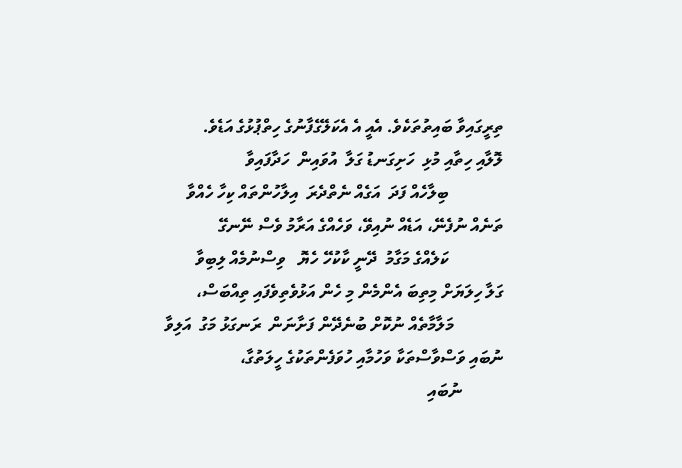ތިރީގައިވާ ބައިތުތަކެވެ. އެއީ އެ އެކަލޭގެފާނުގެ ހިތްޕުޅުގެ އަޑެވެ.
ލޮލާއި ހިތާއި މުޅި  ހަށިގަނޑު ގަލާ  އުވައިން  ހަދާފައިވާ
             ބިލާހެއް ފަދަ  އަގެއް ނެތްދެރަ  އިލާހުންތައް ކިހާ ހެއްވާ
ތަނެއް ނުފެނޭ، އަޑެއް ނުއިވޭ، ވަހެއްގެ އަރާމު ވެސް ނޭނގޭ
             ކަލެއްގެ މަގާމު  ދޭނީ ކާކުހޭ ހެޔޮ   ވިސްނުމެއް ލިބިވާ
ގަލާ ހިލަޔަށް މިތިބަ އެންމެން މި ހެން އަޅުވެތިވެފައި ތިއްބަސް،
            މަލާމާތެއް ނުކޮށް ބުނެދޭން ފަށާނަން  ރަނގަޅު މަގު  އަލިވާ
ނުބައި ވަސްވާސްތަކާ ވަހުމާއި ހުވަފެންތަކުގެ ހީލަތުގާ،
          ނުބައި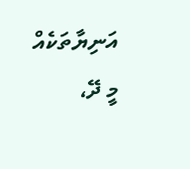އަނިޔާތަކެއް މީ ދޭ،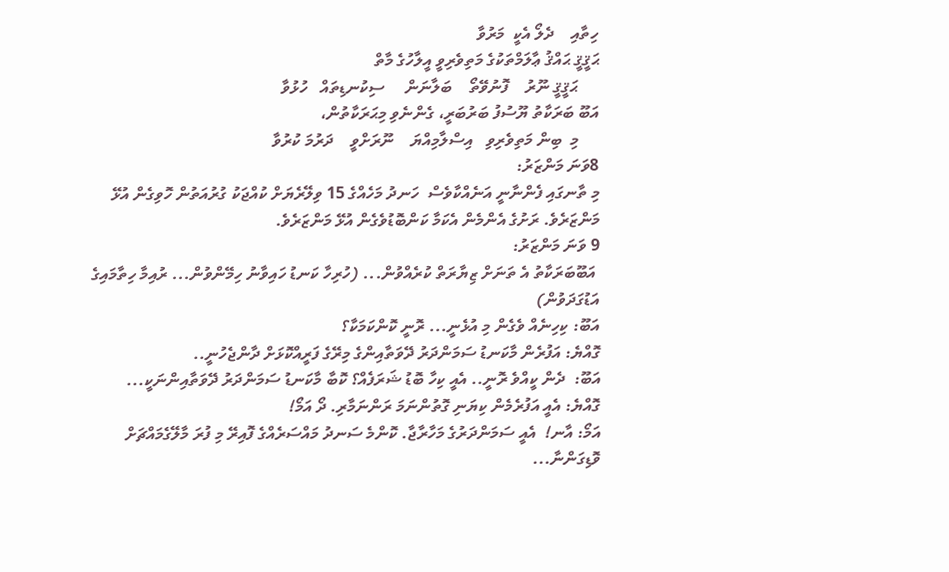ހިތާއި    ދެލޯ އެކީ  މަރުވާ
ޙަޤީޤީ ޙައްޤު ޢާލަމްތަކުގެ މަތިވެރިވީ އީލާހުގެ މާތް
     ޙަޤީޤީ ނޫރު    ފޮނުވޭތޯ    ބަލާނަން     ސިކުނޑިތައް   ހުޅުވާ
އަބޫ ބަރަކާތު ޔޫސުފު ބަރުބަރީ، ގެންނެވި މިޙަރަކާތުން،
     މި  ބިން މަތިވެރިވި   އިސްލާމިއްޔަ    ނޫރަށްވީ    ދަރުމަ ކުރުވާ
8ވަނަ މަންޒަރު:
މި ތާނގައި ފެންނާނީ އަނެއްކާވެސް  ހަނދު މަހެއްގެ 15 ވިލޭރެޔަށް ކުއްޖަކު ގުރުއަތުން ހޮވިގެން އުޅޭ މަންޒަރެވެ. ރަށުގެ އެންމެން އެކަމާ ކަންބޮޑުވެގެން އުޅޭ މަންޒަރެވެ.
9 ވަނަ މަންޒަރު:
 އަބޫބަރަކާތު އެ ތަނަށް ޒިޔާރަތް ކުރެއްވުން... (ހުރިހާ ކަނޑު ހައިވާނު ހިމޭންވުން... ރުއިމާ ހިތާމައިގެ އަޑުގަދަވުން)
އަބޫ: ކިހިނެއް ވެގެން މި އުޅެނީ... ރޮނީ ކޮންކަމަކާ؟
ގޮއްޔެ: އަފުރެން މާކަނޑު ސަމަންދަރު ދޭވަތާއިންގެ މިރޭގެ ފަރީއްކޮޅަށް ދާންޖެހުނީ..
އަބޫ:  ދެން ކީއްވެ ރޮނީ.. އެއީ ކިހާ ބޮޑު ޝަރަފެއް؟ ކޮބާ މާކަނޑު ސަމަންދަރު ދޭވަތާއިންނަކީ...
ގޮއްޔެ: އެއީ އަފުރެމެން ކިޔަނި ގޮތުންނަމަ ރަންނަމާރި. ދޯ އަމޯ!
އަމޯ: އާނ!  އެއީ ސަމަންދަރުގެ މަހާރާޖާ. ކޮންމެ ސަނދު މައްސަރެއްގެ ފޮއިރޭ މި ފުރަ މާލޭގެމައްޗަށް ވޮޑިގަންނާ...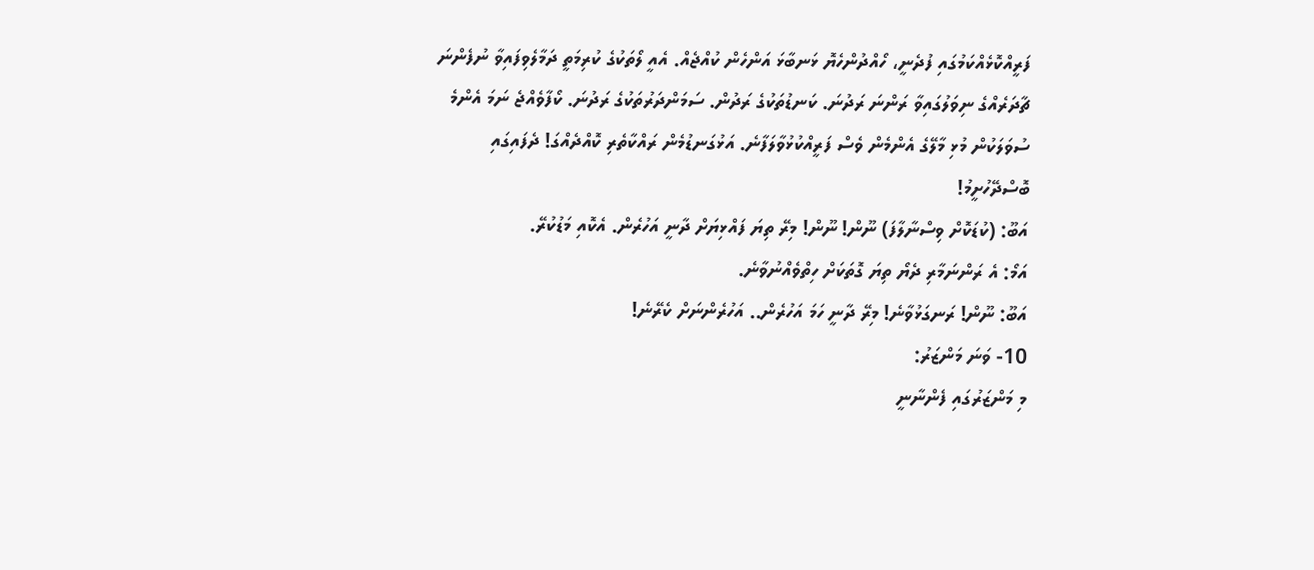ފަރީއްކޮޅެއްކަމުގައި ފުދެނީ، ހޯއްދުންހެޔޮ ޅަނބާޅަ އަންހެން ކުއްޖެއް. އެއީ ލޯތަކުގެ ކުރިމަތީ ދަމާލެވިފައިވާ ނުފެންނަ ޗާދަރެއްގެ ނިވަލުގައިވާ ރަންނަ ރަދުނަ. ކަނޑުތަކުގެ ރަދުން. ސަމަންދަރުތަކުގެ ރަދުނަ. ކޯފާވެއްޖެ ނަމަ އެންމެ ސުވަލަކުން މުޅި މާލޭގެ އެންމެން ވެސް ފަރީއްކުޅުވާލަފާނެ. އަޅުގަނޑުމެން ރައްކާތެރި ކޮއްދެއްގަ! ދެފައިގައި ބޮސްދޭހުށީމު!
އަބޫ: (ކުޑަކޮށް ވިސްނާލާފަ) ނޫން! ނޫން! މިރޭ ތިޔަ ފައްޅިޔަށް ދާނީ އަހުރެން. އެކޮއި މަޑުކުރޭ.
އަމޯ: އެ ރަންނަމާރި ދެޔޯ ތިޔަ ގޮތަކަށް ހިތްވެއްނުވާނެ.
އަބޫ: ނޫން! ރަނގަޅުވާނެ! މިރޭ ދާނީ ހަމަ އަހުރެން.. އަހުރެންނަށް ކެރޭނެ!
10- ވަނަ މަންޒަރު:
މި މަންޒަރުގައި ފެންނާނީ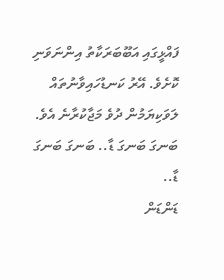ފައްޅީގައި އަބޫބަރަކާތު އިންނަވަނި ކޮށެވެ. އޭރު ކަނޑުހައިވާނުތައް ލަވަކިޔަމުން ދުވެ މަޖާކުރާނެ އެވެ.
ބަނގަ ބަނގަ ޑާ.. ބަނގަ ބަނގަ ޑާ..
ޑަންޑަން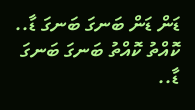ޑަން ޑަން ބަނގަ ބަނގަ ޑާ..
ކޮއްތު ކޮއްތު ބަނގަ ބަނގަ ޑާ..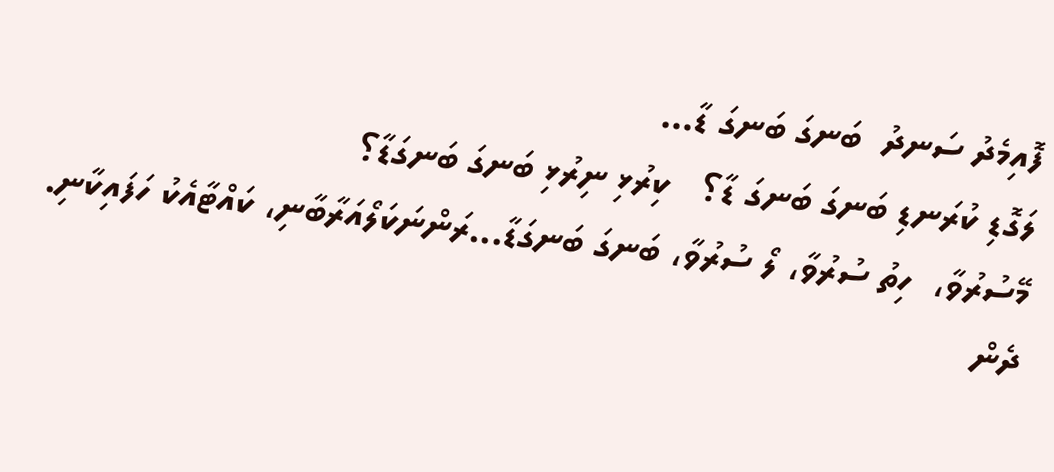ފޮއިމެދު ސަނދު  ބަނގަ ބަނގަ ޑާ...
ލަގޮޑި ކުރަނޑި ބަނގަ ބަނގަ ޑާ؟   ކިރުޅި ނިރުޅި ބަނގަ ބަނގަޑާ؟
މޭސުރުވާ،  ހިތު ސުރުވާ، ލޯ ސުރުވާ، ބަނގަ ބަނގަޑާ...ރަންނަކަލޯއަރާބާނި، ކައްޓާއެކު ހަފައިކާނި.
ދެން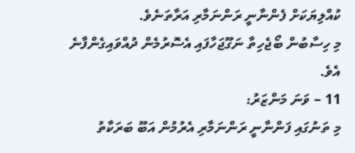ކުއްލިޔަކަށް ފެންނާނީ ރަންނަމާރި އަރާތަނެވެ.
މި ހިސާބުން ބޯޖެހިތާ ނަގޫޖަހާފައި އެސޮރުމެން ދުއްވައިގެންފާނެ އެވެ.
11 – ވަނަ މަންޒަރު:
މި ތަނުގައި ފަންނާނީ ރަންނަމާރި އެރުމުން އަބޫ ބަރަކާތު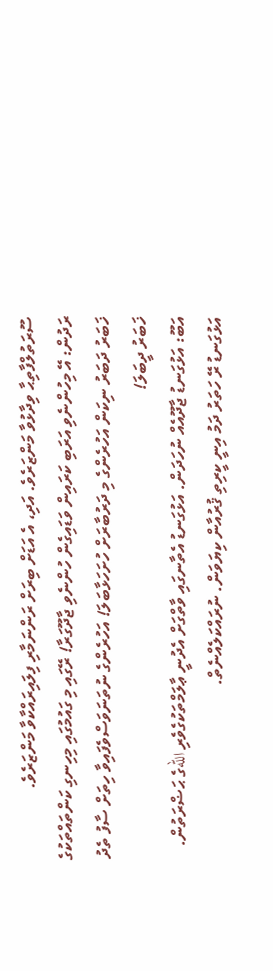ސޫރަތުލްފާތިޙާ ވިދާޅުވާ މަންޒަރެވެ. އަދި، އެ އަޑަށް ބިރަށް ރަންނަމާރި ފިލައިރައްކާވާ މަންޒަރެވެ.
ރަދުން: އޭ މިހުންނެވި އަރަބި ކަރައިން ވަޑައިގެން ހުންނެވި ޖާދޫގަރާ! ރޭގައި މި ގައުމުގައި މިހިނގި ކަންތައްތަކުގެ ޚަބަރު ދަބަރު ނިކަން އަހުރެންގެ މި ދަރުބާރަށް ހުށަހަޅާބަލަ! އަހުރެންގެ ނުތަނަވަސްވެފައިވާ ހިތަށް ސާފު ތެދު ޚަބަރު ދީބަލަ!
އަބޫ: އަޅުގަނޑު ޖާދޫއެއް ނުހަދަން. އަޅުގަނޑު އެތާނގައި ވާތްގަށް އެދުނީ ޢާލަމްތަކުގެވެރި اللهގެ ޙަޟްރަތުން. އަޅުގަނޑު ރޭ ހަތަރު ދަމު އިނީ ކީރިތި ޤުރުއާން ކިޔަވަން. ނުރައްކަލެއްނެތް.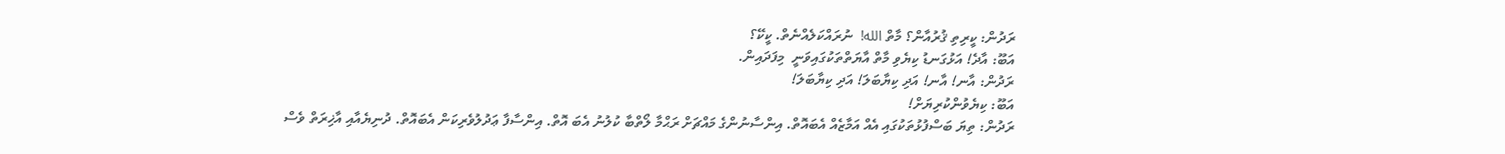ރަދުން: ކީރިތި ޤުރުއާން؟ މާތް الله!  ނުރައްކަލެއްނެތް. ކީކޭ؟
އަބޫ: އާދެ! އަޅުގަނޑު ކިޔެވި މާތް އާޔަތްތަކުގައިވަނީ  މިފަދައިން.
ރަދުން: އާނ! އާނ! އަދި ކިޔާބަލަ! އަދި ކިޔާބަލަ!
އަބޫ: ކިޔެވުންކުރިޔަށް!
ރަދުން: ތިޔަ ބަސްފުޅުތަކުގައި އެއް އަމާޒެއް އެބައޮތް. އިންސާނުންގެ މައްޗަށް ރަޙްމާ ލޯތްބާ ކުލުނު އެބަ އޮތް. އިންސާފާ ޢަދުލުވެރިކަން އެބައޮތް. ދުނިޔެއާއި އާޚިރަތް ވެސް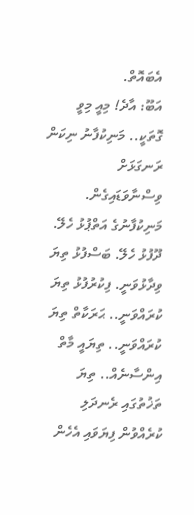އެބައޮތް.
އަބޫ: އާދެ! މިއީ މިވީ ގޮތަކީ.. މަނިކުފާނު ނިކަން ރަނގަޅަށް ވިސްނާވަޑައިގެން.
މަނިކުފާނުގެ އަތްޕުޅު ހެލޭ. ދޫފުޅު ހެލޭ. ބަސްފުޅު ތިޔަ ވިދާޅުވަނީ. ފިކުރުފުޅު ތިޔަ ކުރައްވަނީ.. ޙަރަކާތް ތިޔަ ކުރައްވަނީ.. ތިޔައީ މާތް އިންސާނެއް.. ތިޔަ ތަޚުތުގައި ރެނދަލި ކުރެއްވުން ފިޔަވައި އެހެން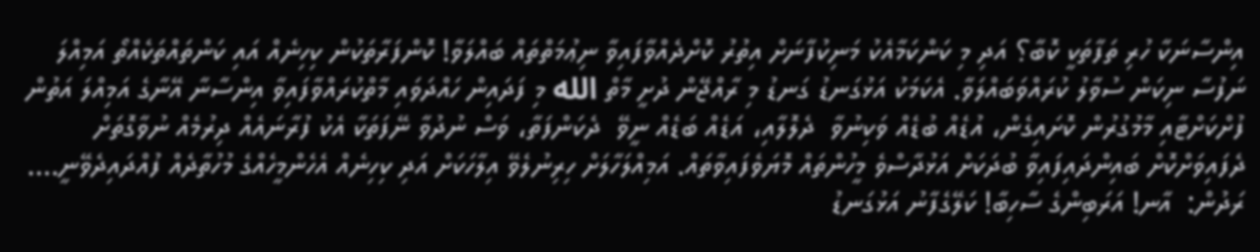އިންސާނަކާ ހުރި ތަފާތަކީ ކޮބާ؟ އަދި މި ކަންކަމާއެކު މަނިކުފާނަށް އިތުރު ކޮށްދެއްވާފައިވާ ނިޢުމަތްތައް ބައްލަވާ! ކޮންފަރާތަކުން ކިހިނެއް އައި ކަންތައްތަކެއްތޯ އަމިއްލަ ނަފުސާ ނިކަން ސުވާލު ކުރައްވަބައްލަވާ. އެކަމަކު އަޅުގަނޑު ގަނޑު މި ރާއްޖޭން ދުށީ މާތް الله މި ފަދައިން ހައްދަވައި މާތްކުރައްވާފައިވާ އިންސާނާ އޭނާގެ އަމިއްލަ އަތުން ފުށްކަށްޓާއި މާމުގުރުން ކޮށައިގެން، އުޑެއް ބުޑެއް ވަކިނުވާ  ދެލޮލާއި، އަޑެއް ބަޑެއް ނީވޭ  ދެކަންފަތާ، ވަސް ނުދުވާ ނޭފަތަކާ އެކު ފުރާނައެއް ދިރުމެއް ނުވާގޮތަށް ދެފައިވަށްކޮށް ބައިންދައިފައިވާ ބުދަކަށް އަޅުދާސްވެ މީހުންތައް މޮޔަވެފައިވާތައް. އަމިއްލަހާލަށް ހިރިނުލެވޭ އިލާހަކަށް އަދި ކިހިނެއް އެހެންމީހެއްގެ މުހުތާދެއް ފުއްދައިދެވޭނީ....
ރަދުން:  އާނ! އަރަބިންގެ ސާހިބާ! ކަލޭގެފާނު އަޅުގަނޑު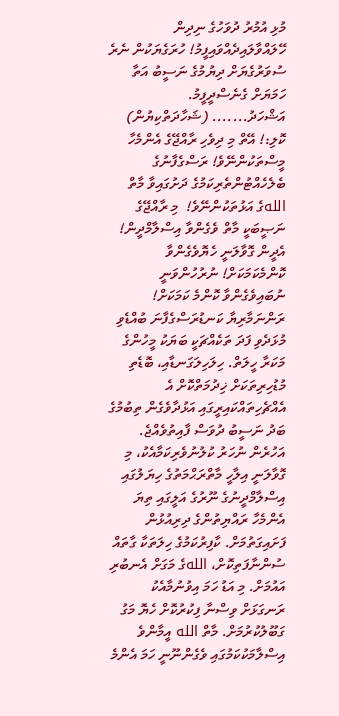މުޅި އުމުރު ދުވަހުގެ ނިދިން ހޭލައްވާލައިދެއްވައިފީމު! ހުރަގެޔަކުން ނެރެ ސުވަރުގެޔަށް ދިޔުމުގެ ނަސީބު އަތާ ހަމަޔަށް ގެނެސްދީފީމު.
އަޝްހަދު....... (ޝަހާދަތްކިޔުން)
ކޮލި:! އޭތް މި ދިވެހި ރާއްޖޭގެ އެންމެހާ މީސްތަކުންނޭވެ! ރަސްގެފާނުގެ ބެލެހެއްޓުންތެރިކަމުގެ ދަށުގައިވާ މާތް  اللهގެ އަޅުތަކުންނޭވެ!  މި ރާއްޖޭގެ ނަޞީބަކީ މާތް ވެގެންވާ އިސްލާމްދީން! އެދީން ގޮވާލަނީ ހެޔޮވެގެންވާ ކޮންމެކަމަކަށް! ނުރުހުންވަނީ ނުބައިވެގެންވާ ކޮންމެ ކަމަކަށް! ރަންނަމާރިޔާ ކަނޑުރަސްގެފާނަ ބުއްޑެވި މުޅަދެވި ފަދަ ތަކެއްޗަކީ ބަޔަކު މީހުންގެ މަކަރާ ހީލަތް. ހިލަހިލަގަނޑާއި، ބޮޑެތި މުޑުހިރިތަކަށް ޚިދުމަތްކޮށް އެ އެއްޗެހިތައްކައިރީގައި އަޅުދާވެގެން ތިބުމުގެ ބަދު ނަސީބު ދުވަސް ފާއިތުވެއްޖެ. އަހުރެން ނުހަރު ކުލުނުވެރިކަމާއެކު، މި ގޮވާލަނީ އިލާހީ މާތްރަޙްމަތުގެ ހިޔަލުގައި އިސްލާމްދީނުގެ ނޫރުގެ އަލީގައި ތިޔަ އެންމެހާ ރައްޔިތުންގެ ދިރިއުޅުން ފަށައިގަތުމަށް. ކާފިރުކަމުގެ ހިލަތަކާ ގާތައް ސުންނާފަތިކޮށް، اللهގެ މަގަށް އެނބުރި އައުމަށް. މި އަޑު ހަމަ އިވުނުމާއެކު ރަނގަޅަށް ވިސްނާ ފިކުރުކޮށް ހެޔޮ މަގު ގަބޫލުކުރުމަށް. މާތް الله އީމާންވެ އިސްލާމަކުކަމުގައި ވެގެންނޫނީ ހަމަ އެންމެ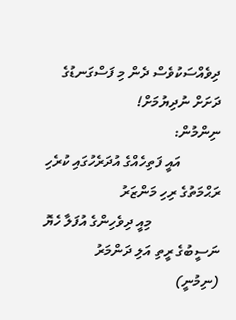ދިވެއްސަކުވެސް ދެން މި ފަސްގަނޑުގެ ދަށަށް ނުދިޔުމަށް!
ނިންމުން:
           އައީ ފަތިހެއްގެ އުދަރެހުގައި ކުރެހި ރަޙްމަތުގެ ރިހި މަންޒަރު
                   މިއީ ދިވެހިންގެ އުފަލާ ހެޔޮ ނަސީބުގެ ރީތި އަލި ދަންމަރު
(ނިމުނީ)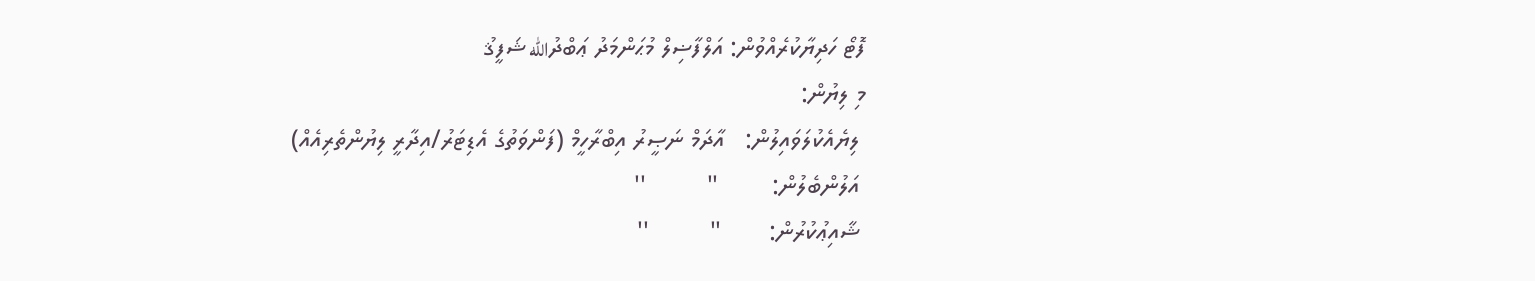ފޮޓޯ ހަދިޔާކުރެއްވުން: އަލްފާޟިލް މުޙަންމަދު ޢަބްދުالله ޝަފީޤު
މި ލިޔުން:
 ލިޔެއެކުލަވައިލުން:   އާދަމް ނަޞީރު އިބްރާހީމް (ފަންވަތުގެ އެޑިޓަރު/އިދާރީ ލިޔުންތެރިއެއް)
 އަލުންބެލުން:        ''         ''
 ޝާއިޢުކުރުން:       ''         ''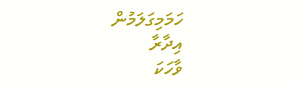ހަމަމިގަލަމުން
އިދާރާ
ވާހަކަ